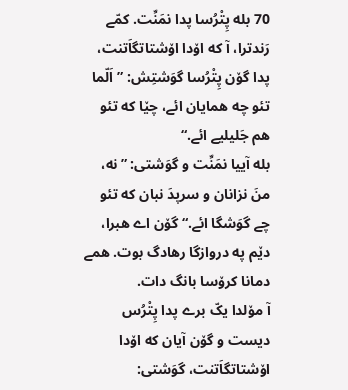70 بله پِتْرُسا پدا نمَنِّت. کمّے رَندترا، آ که اۆدا اۆشتاتگاَتنت، پدا گۆن پِتْرُسا گوَشتِش: ”اَلّما تئو چه همایان ائے، چێا که تئو هم جَلیلیے ائے.“
بله آییا نمَنِّت و گوَشتی: ”نه، منَ نزانان و سرپدَ نبان که تئو چے گوَشگا ائے.“ گۆن اے هبرا، دێم په دروازگا رهادگ بوت. همے دمانا کرۆسا بانگ دات.
آ مۆلدا یکّ برے پدا پِتْرُس دیست و گۆن آیان که اۆدا اۆشتاتگاَتنت، گوَشتی: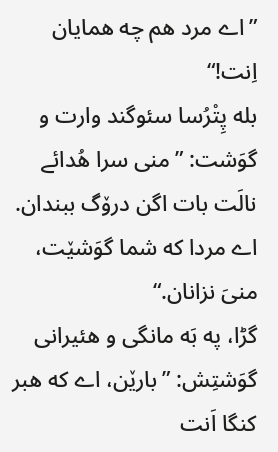”اے مرد هم چه همایان اِنت!“
بله پِتْرُسا سئوگند وارت و گوَشت: ”منی سرا هُدائے نالَت بات اگن درۆگ ببندان. اے مردا که شما گوَشێت، منیَ نزانان.“
گڑا، په بَه مانگی و هئیرانی گوَشتِش: ”بارێن، اے که هبر کنگا اَنت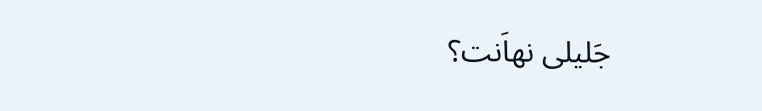جَلیلی نهاَنت؟